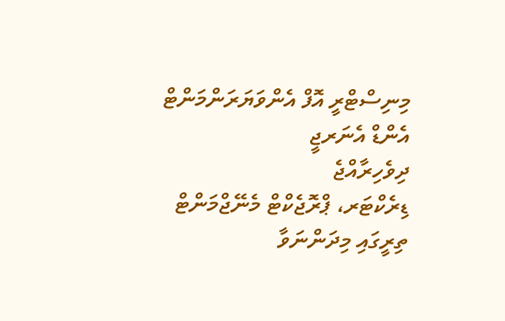މިނިސްޓްރީ އޮފް އެންވަޔަރަންމަންޓް އެންޑް އެނަރޖީ
ދިވެހިރާއްޖެ
ޑިރެކްޓަރ، ޕްރޮޖެކްޓް މެނޭޖްމަންޓް
ތިރީގައި މިދަންނަވާ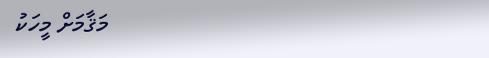މަޤާމަށް މީހަކު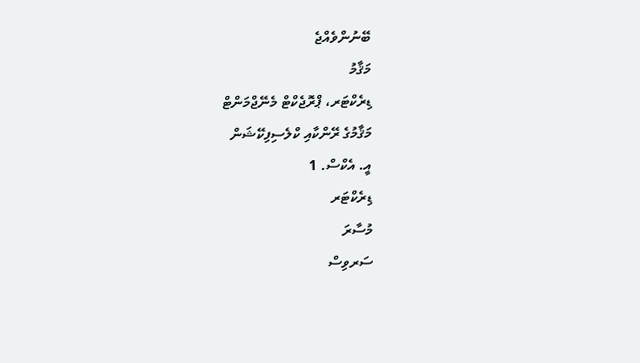ބޭނުންވެއްޖެ
މަޤާމު
ޑިރެކްޓަރ، ޕްރޮޖެކްޓް މެނޭޖްމަންޓް
މަޤާމުގެ ރޭންކާއި ކްލެސިފިކޭޝަން
އީ. އެކްސް. 1
ޑިރެކްޓަރ
މުސާރަ
ސަރވިސް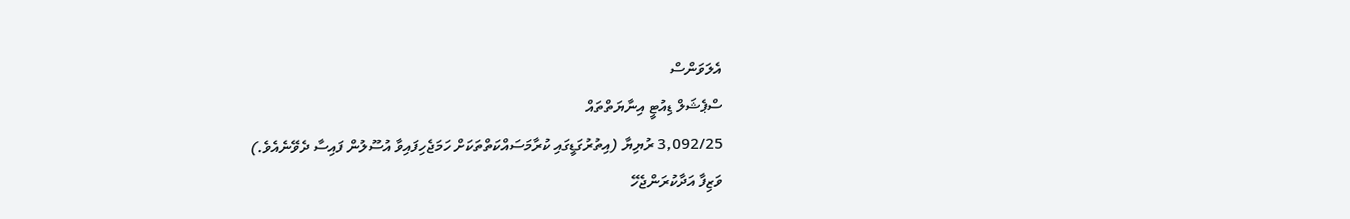އެލަވަންސް
ސްޕެޝަލް ޑިއުޓީ އިނާޔަތްތައް
3,092/25 ރުޔިޔާ (އިތުރުގަޑީގައި ކުރާމަސައްކަތްތަކަށް ހަމަޖެހިފައިވާ އުސޫލުން ފައިސާ ދެވޭނެއެވެ.)
ވަޒިފާ އަދާކުރަންޖެހޭ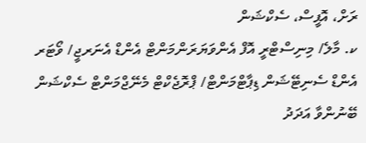ރަށް، އޮފީސް، ސެކްޝަން
ކ. މާލެ/ މިނިސްޓްރީ އޮފް އެންވަޔަރަންމަންޓް އެންޑް އެނަރޖީ/ ވޯޓަރ އެންޑް ސެނިޓޭޝަން ޑިޕާޓްމަންޓް/ ޕްރޮޖެކްޓް މެނޭޖްމަންޓް ސެކްޝަން
ބޭނުންވާ އަދަދު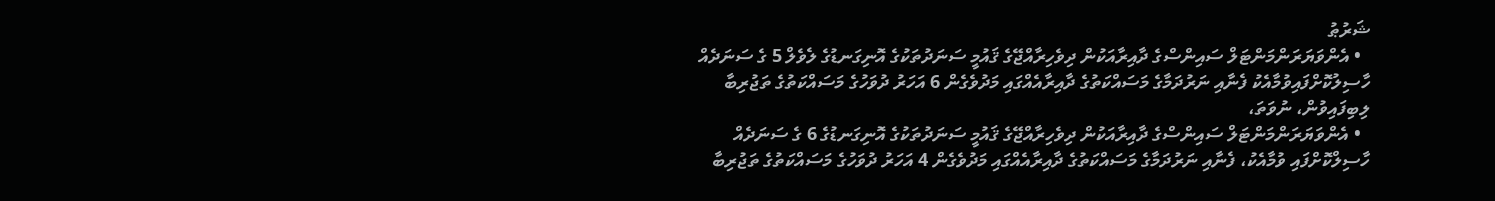ޝަރުޠު
  • އެންވަޔަރަންމަންޓަލް ސައިންސްގެ ދާއިރާއަކުން ދިވެހިރާއްޖޭގެ ޤައުމީ ސަނަދުތަކުގެ އޮނިގަނޑުގެ ލެވެލް 5 ގެ ސަނަދެއް ހާސިލުކޮށްފައިވުމާއެކު ފެނާއި ނަރުދަމާގެ މަސައްކަތުގެ ދާއިރާއެއްގައި މަދުވެގެން 6 އަހަރު ދުވަހުގެ މަސައްކަތުގެ ތަޖުރިބާ ލިބިފައިވުން، ނުވަތަ،
  • އެންވަޔަރަންމަންޓަލް ސައިންސްގެ ދާއިރާއަކުން ދިވެހިރާއްޖޭގެ ޤައުމީ ސަނަދުތަކުގެ އޮނިގަނޑުގެ 6 ގެ ސަނަދެއް ހާސިލްކޮށްފައި ވުމާއެކު، ފެނާއި ނަރުދަމާގެ މަސައްކަތުގެ ދާއިރާއެއްގައި މަދުވެގެން 4 އަހަރު ދުވަހުގެ މަސައްކަތުގެ ތަޖުރިބާ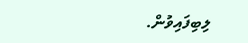ލިބިފައިވުން.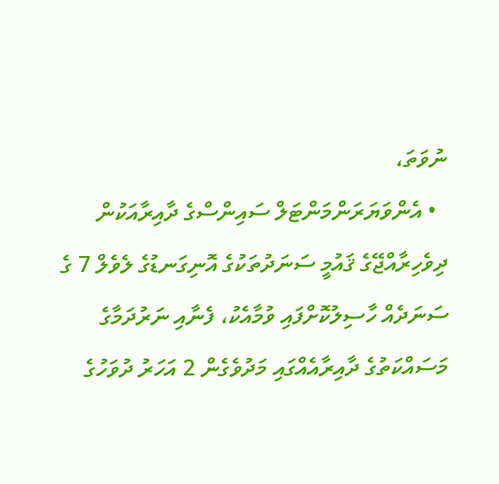ނުވަތަ،
  • އެންވަޔަރަންމަންޓަލް ސައިންސްގެ ދާއިރާއަކުން ދިވެހިރާއްޖޭގެ ޤައުމީ ސަނަދުތަކުގެ އޮނިގަނޑުގެ ލެވެލް 7 ގެ ސަނަދެއް ހާސިލުކޮށްފައި ވުމާއެކު، ފެނާއި ނަރުދަމާގެ މަސައްކަތުގެ ދާއިރާއެއްގައި މަދުވެގެން 2 އަހަރު ދުވަހުގެ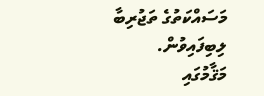މަސައްކަތުގެ ތަޖުރިބާ ލިބިފައިވުން.
މަޤާމުގައި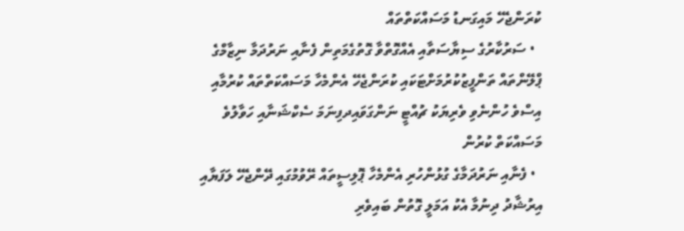ކުރަންޖެހޭ މައިގަނޑު މަސައްކަތްތައް
  • ސަރުކާރުގެ ސިޔާސަތާއި އެއްގޮތްވާ ގޮތުގެމަތިން ފެނާއި ނަރުދަމާ ނިޒާމްގެ ޕްލޭންތައް ތަންފީޒުކުރުމަށްޓަކައި ކުރަންޖެހޭ އެންމެހާ މަސައްކަތްތައް ކުރުމާއި  އިސްވެ ހުންނެވި ވެރިޔަކު ޗުއްޓީ ނަންގަވައިދފިނަމަ ސެކްޝަނާއި ހަވާލުވެ މަސައްކަތް ކުރުން
  • ފެނާއި ނަރުދަމާގެ ގުޅުންހުރި އެންމެހާ ޕޮލިސީތައް ރޭވުމުގައި ދޭންޖެހޭ ލަފަޔާއި އިރުޝާދު ދިނުމާ އެކު އަމަލީ ގޮތުން ބައިވެރި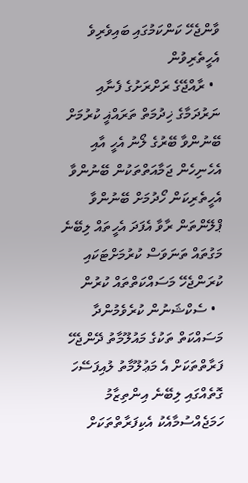ވާންޖެހޭ ކަންކަމުގައި ބައިވެރިވެ އެހީތެރިވުން
  • ރާއްޖޭގެ ރަށްރަށުގެ ފެނާއި ނަރުދަމާގެ ޚިދުމަތް ތަރައްޣީ ކުރުމަށް ބޭނުންވާ ބޭރުގެ ލޯނު އެހީ އާއި އެހެނިހެން ޖަމާއަތްތަކުން ބޭނުންވާ އެހީތެރިކަން ހޯދުމަށް ބޭނުންވާ ޕްލޭންތަން ރާވާ އެފަދަ އެހީތައް ލިބޭނެ މަގުތައް ތަނަވަސް ކުރުމަށްޓަކައި ކުރަންޖެހޭ މަސައްކަތްތައް ކުރުން
  • ސެކްޝަނުން ކުރެވެމުންދާ މަސައްކަތް ތަކުގެ މައުލޫމާތު ދޭންޖެހޭ ފަރާތްތަކަށް އެ މަޢުލޫމާތު ލުއިފަސޭހަ ގޮތެއްގައި ލިބޭނެ އިންތިޒާމު ހަމަޖެއްސުމާއެކު އެކިފަރާތްތަކަށް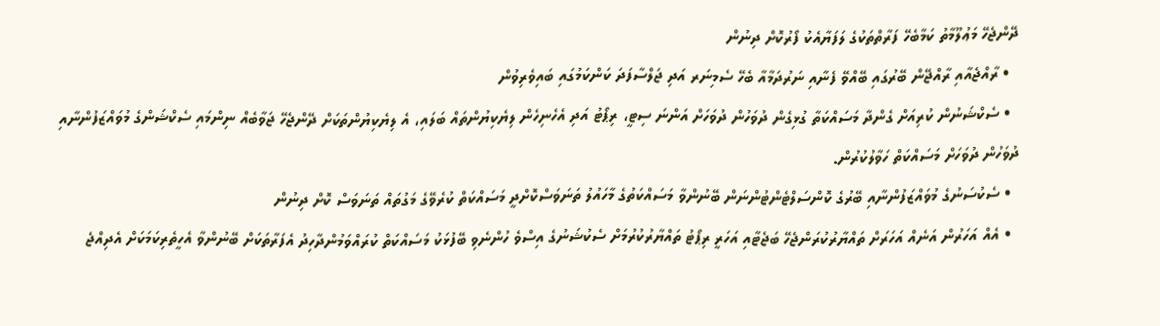ދޭންޖެހޭ މަޢުލޫމާތު ކަމާބެހޭ ފަރާތްތަކުގެ ލަފަޔާއެކު ފޯރުކޮށް ދިނުން
  • ރާއްޖެއާއި ރާއްޖޭން ބޭރުގައި ބޭއްވޭ ފެނާއި ނަރުދަމާއާ ބެހޭ ސެމިނަރ އަދި ޖަލްސާފަދަ ކަންކަމުގައި ބައިވެރިވުން
  • ސެކްޝަނުން ކުރިއަށް ގެންދާ މަސައްކަތާ ގުޅިގެން ދުވަހުން ދުވަހަށް އަންނަ ސިޓީ، ރިޕޯޓު އަދި އެހެނިހެން ލިޔެކިޔުންތައް ބަލައި، އެ ލިޔެކިޔުންތަކަށް ދޭންޖެހޭ ޖަވާބެއް ނިންމައި ސެކްޝަންގެ މުވައްޒަފުންނާއި ދުވަހުން ދުވަހަށް މަސައްކަތް ހަވާލުކުރުން.
  • ސެކުސަނުގެ މުވައްޒަފުންނާއި ބޭރުގެ ކޮންސަލްޓެންޓުންނަން ބޭނުންވާ މަސައްކަތުގެ މާހައުލު ތަނަވަސްކޮށްދީ މަސައްކަތް ކުރެވޭގެ މަގުތައް ތަނަވަސް ކޮށް ދިނުން
  • އެއް އަހަރުން އަނެއް އަހަރަށް ތައްޔާރުކުރަންޖެހޭ ބަޖެޓާއި އަހަރީ ރިޕޯޓު ތައްޔާރުކުރުމަށް ސެކުޝަނުގެ އިސްވެ ހުންނެވި ބޭފުޅަކު މަސައްކަތް ކުރައްވަމުންދާހިދު އެފަރާތަކަށް ބޭނުންވާ އެހީތެރިކަމަކަށް އެދިއްޖެ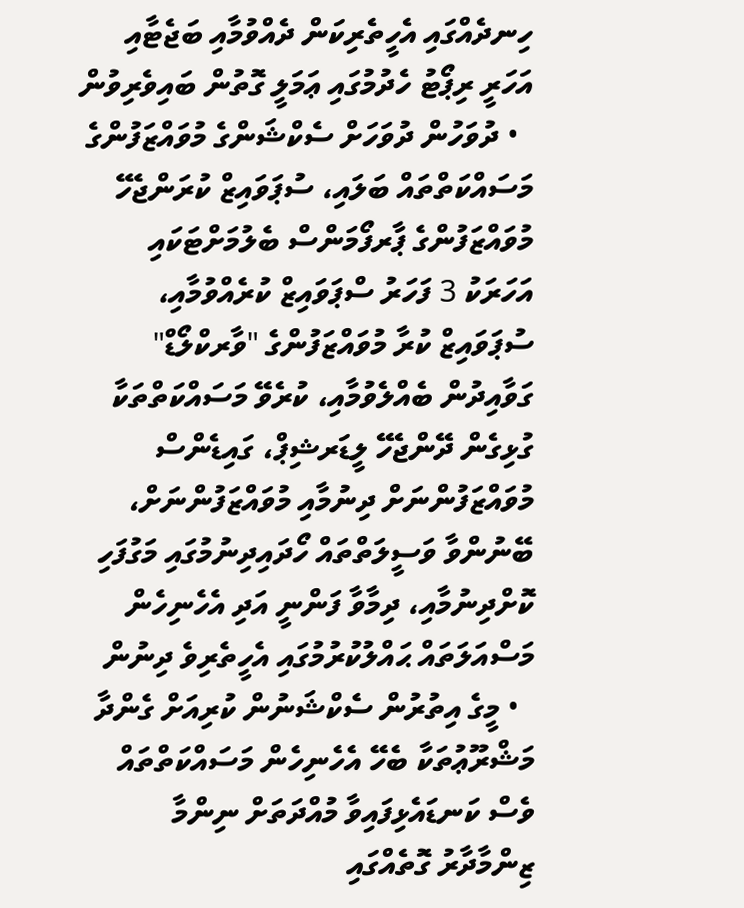ހިނދެއްގައި އެހީތެރިކަން ދެއްވުމާއި ބަޖެޓާއި އަހަރީ ރިޕޯޓު ހެދުމުގައި ޢަމަލީ ގޮތުން ބައިވެރިވުން
  • ދުވަހުން ދުވަހަށް ސެކްޝަންގެ މުވައްޒަފުންގެ މަސައްކަތްތައް ބަލައި، ސުޕަވައިޒް ކުރަންޖެހޭ މުވައްޒަފުންގެ ޕާރފޯމަންސް ބެލުމަށްޓަކައި އަހަރަކު 3 ފަހަރު ސްޕަވައިޒް ކުރެއްވުމާއި، ސުޕަވައިޒް ކުރާ މުވައްޒަފުންގެ "ވާރކްލޯޑް" ގަވާއިދުން ބެއްލެވުމާއި، ކުރެވޭ މަސައްކަތްތަކާ ގުޅިގެން ދޭންޖެހޭ ލީޑަރޝިޕް، ގައިޑެންސް މުވައްޒަފުންނަށް ދިނުމާއި މުވައްޒަފުންނަށް، ބޭނުންވާ ވަސީލަތްތައް ހޯދައިދިނުމުގައި މަގުފަހި ކޮށްދިނުމާއި، ދިމާވާ ފަންނީ އަދި އެހެނިހެން މަސްއަލަތައް ޙައްލުކުރުމުގައި އެހީތެރިވެ ދިނުން
  • މީގެ އިތުރުން ސެކްޝަނުން ކުރިއަށް ގެންދާ މަޝްރޫޢުތަކާ ބެހޭ އެހެނިހެން މަސައްކަތްތައް ވެސް ކަނޑައެޅިފައިވާ މުއްދަތަށް ނިންމާ ޒިންމާދާރު ގޮތެއްގައި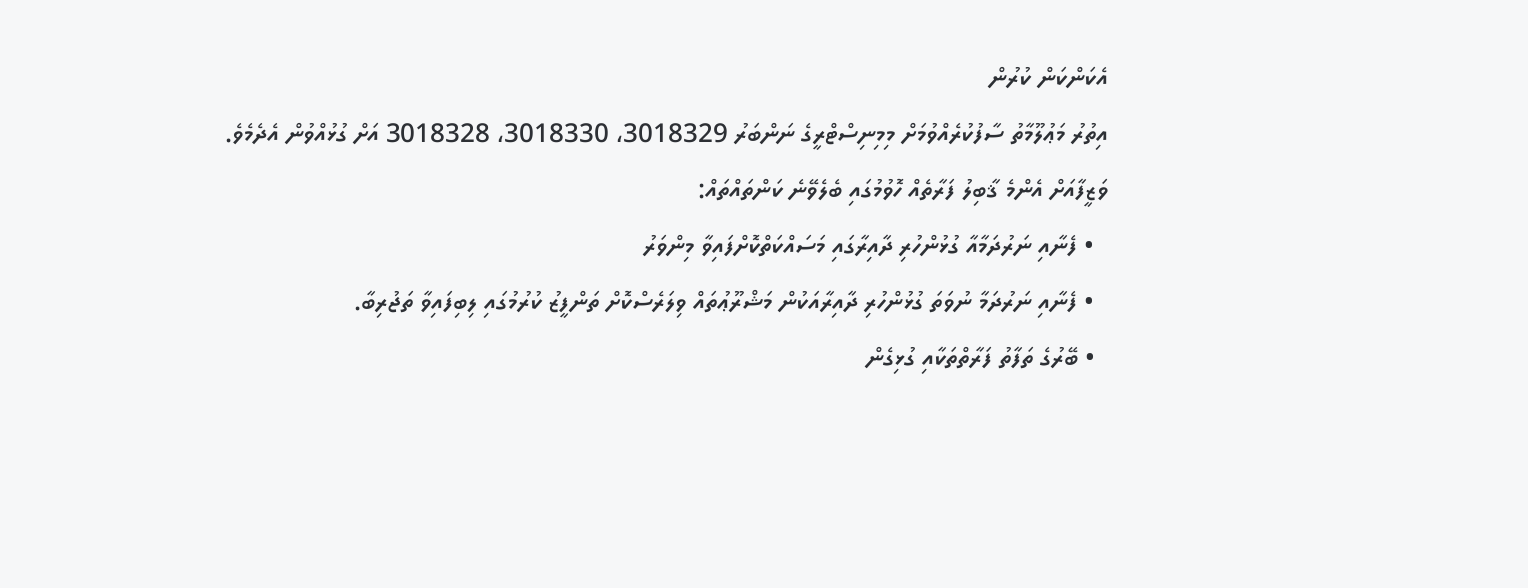އެކަންކަން ކުރުން
އިތުރު މަޢުލޫމާތު ސާފުކުރެއްވުމަށް މިމިނިސްޓްރީގެ ނަންބަރު 3018329، 3018330، 3018328 އަށް ގުޅުއްވުން އެދެމެވެ.
ވަޒީފާއަށް އެންމެ ޤާބިލު ފަރާތެއް ހޮވުމުގައި ބެލެވޭނެ ކަންތައްތައް:
  • ފެނާއި ނަރުދަމާއާ ގުޅުންހުރި ދާއިރާގައި މަސައްކަތްކޮށްފައިވާ މިންވަރު
  • ފެނާއި ނަރުދަމާ ނުވަތަ ގުޅުންހުރި ދާއިރާއަކުން މަޝްރޫޢުތައް ވިލަރެސްކޮށް ތަންފީޒު ކުރުމުގައި ލިބިފައިވާ ތަޖުރިބާ.
  • ބޭރުގެ ތަފާތު ފަރާތްތަކާއި ގުޅިގެން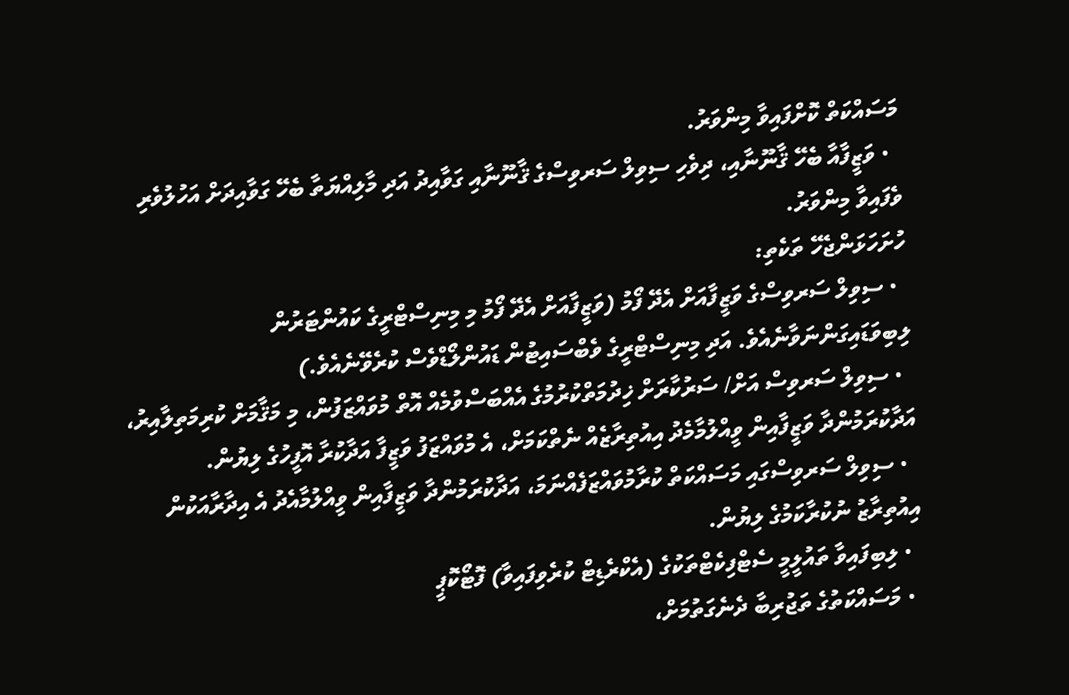މަސައްކަތް ކޮށްފައިވާ މިންވަރު.
  • ވަޒީފާއާ ބެހޭ ޤާނޫނާއި، ދިވެހި ސިވިލް ސަރވިސްގެ ޤާނޫނާއި ގަވާއިދު އަދި މާލިއްޔަތާ ބެހޭ ގަވާއިދަށް އަހުލުވެރި ވެފައިވާ މިންވަރު.
ހުށަހަޅަންޖެހޭ ތަކެތި:
  • ސިވިލް ސަރވިސްގެ ވަޒީފާއަށް އެދޭ ފޯމު (ވަޒީފާއަށް އެދޭ ފޯމު މި މިނިސްޓްރީގެ ކައުންޓަރުން ލިބިވަޑައިގަންނަވާނެއެވެ. އަދި މިނިސްޓްރީގެ ވެބްސައިޓުން ޑައުންލޯޑްވެސް ކުރެވޭނެއެވެ.)
  • ސިވިލް ސަރވިސް އަށް/ ސަރުކާރަށް ޚިދުމަތްކުރުމުގެ އެއްބަސްވުމެއް އޮތް މުވައްޒަފުން، މި މަޤާމަށް ކުރިމަތިލާއިރު، އަދާކުރަމުންދާ ވަޒީފާއިން ވީއްލުމާމެދު އިއުތިރާޒެއް ނެތްކަމަށް، އެ މުވައްޒަފު ވަޒީފާ އަދާކުރާ އޮފީހުގެ ލިޔުން.
  • ސިވިލް ސަރވިސްގައި މަސައްކަތް ކުރާމުވައްޒަފެއްނަމަ، އަދާކުރަމުންދާ ވަޒީފާއިން ވީއްލުމާއެދު އެ އިދާރާއަކުން  އިއުތިރާޒު ނުކުރާކަމުގެ ލިޔުން.
  • ލިބިފައިވާ ތައުލީމީ ސެޓްފިކެޓްތަކުގެ (އެކްރެޑިޓް ކުރެވިފައިވާ) ފޮޓޯކޮޕީ
  • މަސައްކަތުގެ ތަޖުރިބާ ދެނެގަތުމަށް،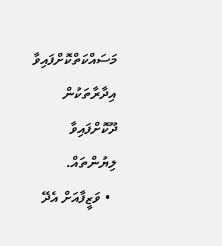މަސައްކަތްކޮށްފައިވާ އިދާރާތަކުން ދޫކޮށްފައިވާ ލިޔުންތައް.
  • ވަޒީފާއަށް އެދޭ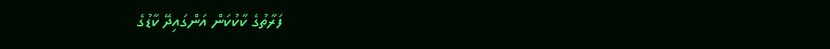ފަރާތުގެ ކާކުކަން އަންގައިދޭ ކާޑުގެ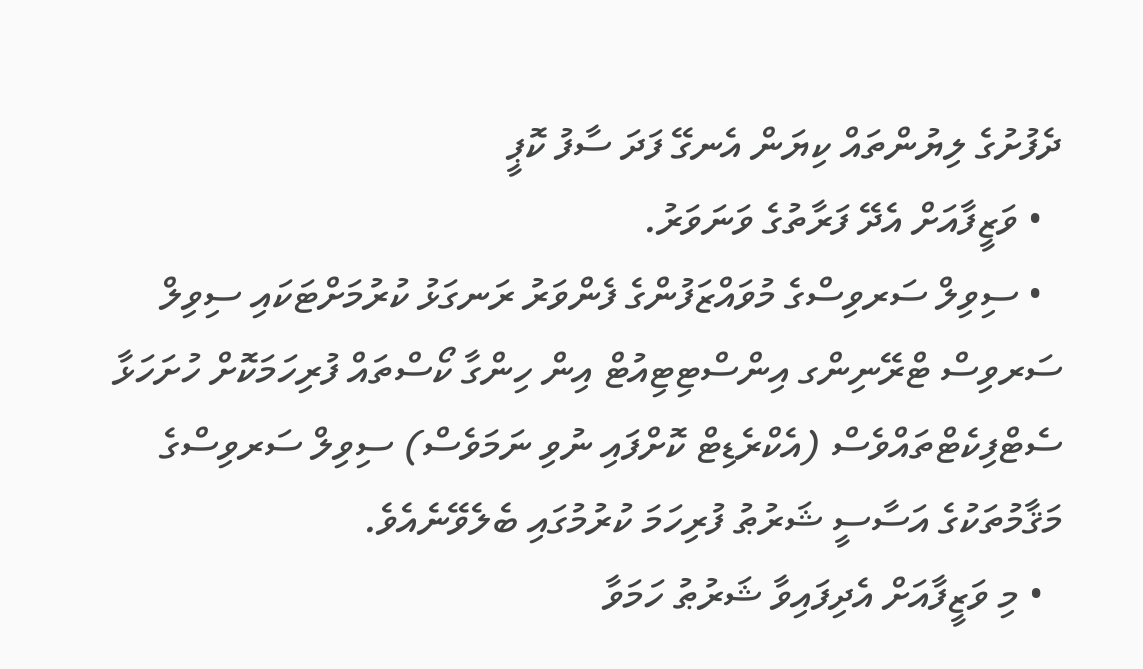ދެފުށުގެ ލިޔުންތައް ކިޔަން އެނގޭ ފަދަ ސާފު ކޮޕީ
  • ވަޒީފާއަށް އެދޭ ފަރާތުގެ ވަނަވަރު.
  • ސިވިލް ސަރވިސްގެ މުވައްޒަފުންގެ ފެންވަރު ރަނގަޅު ކުރުމަށްޓަކައި ސިވިލް ސަރވިސް ޓްރޭނިންގ އިންސްޓިޓިއުޓް އިން ހިންގާ ކޯސްތައް ފުރިހަމަކޮށް ހުށަހަޅާ ސެޓްފިކެޓްތައްވެސް (އެކްރެޑިޓް ކޮށްފައި ނުވި ނަމަވެސް) ސިވިލް ސަރވިސްގެ މަޤާމުތަކުގެ އަސާސީ ޝަރުޠު ފުރިހަމަ ކުރުމުގައި ބެލެވޭނެއެވެ.
  • މި ވަޒީފާއަށް އެދިފައިވާ ޝަރުޠު ހަމަވާ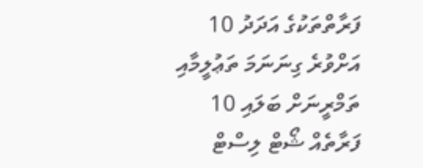ފަރާތްތަކުގެ އަދަދު 10 އަށްވުރެ ގިނަނަމަ ތަޢުލީމާއި ތަމްރީނަށް ބަލައި 10 ފަރާތެއް ޝޯޓް ލިސްޓް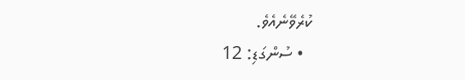ކުރެވޭނެއެވެ.
  • ސުންގަޑި: 12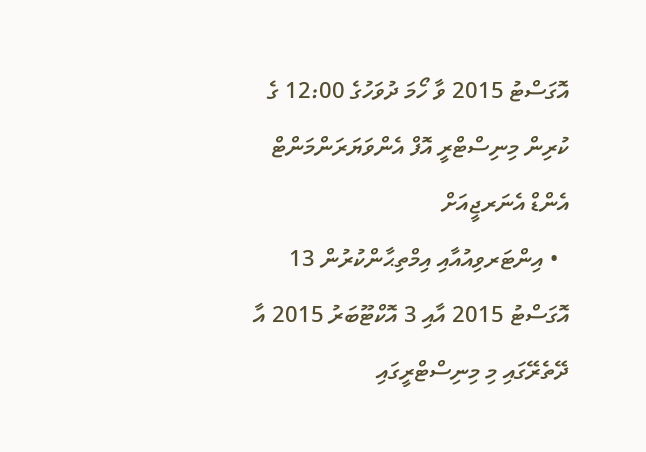އޮގަސްޓު 2015 ވާ ހޯމަ ދުވަހުގެ 12:00 ގެ ކުރިން މިނިސްޓްރީ އޮފް އެންވަޔަރަންމަންޓް އެންޑް އެނަރޖީއަށް
  • އިންޓަރވިއުއާއި އިމްތިޙާންކުރުން 13 އޮގަސްޓު 2015 އާއި 3 އޮކްޓޫބަރު 2015 އާ ދޭތެރޭގައި މި މިނިސްޓްރީގައި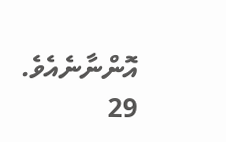އޮންނާނެއެވެ.
29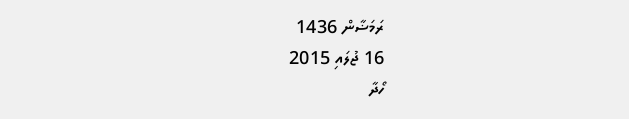ރަމަޟާން 1436
16 ޖުލައި 2015
ހޯދާ